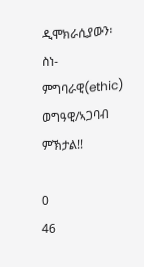ዲሞክራሲያውን፡ስነ-ምግባራዊ(ethic) ወግዓዊ/ኣጋባብ ምኽታል!!

0
46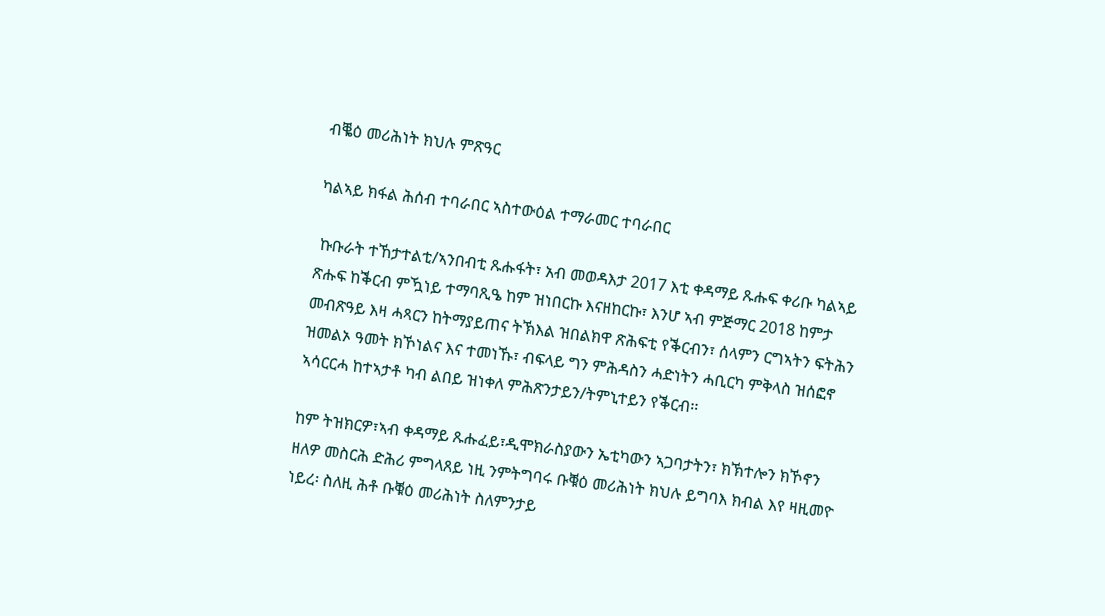ብቘዕ መሪሕነት ክህሉ ምጽዓር

ካልኣይ ክፋል ሕሰብ ተባራበር ኣስተውዕል ተማራመር ተባራበር

 ኩቡራት ተኸታተልቲ/ኣንበብቲ ጹሑፋት፣ አብ መወዳእታ 2017 እቲ ቀዳማይ ጹሑፍ ቀሪቡ ካልኣይ ጽሑፍ ከቕርብ ምዃነይ ተማባጺዔ ከም ዝነበርኩ እናዘከርኩ፣ እንሆ ኣብ ምጅማር 2018 ከምታ መብጽዓይ እዛ ሓጻርን ከትማያይጠና ትኽእል ዝበልክዋ ጽሕፍቲ የቕርብን፣ ሰላምን ርግኣትን ፍትሕን ዝመልኦ ዓመት ክኾነልና እና ተመነኹ፣ ብፍላይ ግን ምሕዳስን ሓድነትን ሓቢርካ ምቅላስ ዝሰፎኖ ኣሳርርሓ ከተኣታቶ ካብ ልበይ ዝነቀለ ምሕጽንታይን/ትምኒተይን የቕርብ፡፡

ከም ትዝክርዎ፣ኣብ ቀዳማይ ጹሑፈይ፣ዲሞክራስያውን ኤቲካውን ኣጋባታትን፣ ክኽተሎን ክኾኖን ዘለዎ መስርሕ ድሕሪ ምግላጸይ ነዚ ንምትግባሩ ቡቑዕ መሪሕነት ክህሉ ይግባእ ክብል እየ ዛዚመዮ ነይረ፡ ስለዚ ሕቶ ቡቑዕ መሪሕነት ስለምንታይ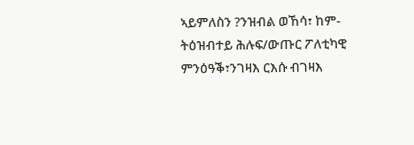ኣይምለስን ?ንዝብል ወኸሳ፣ ከም-ትዕዝብተይ ሕሉፍ/ውጡር ፖለቲካዊ ምንዕዓቕ፣ንገዛእ ርእሱ ብገዛእ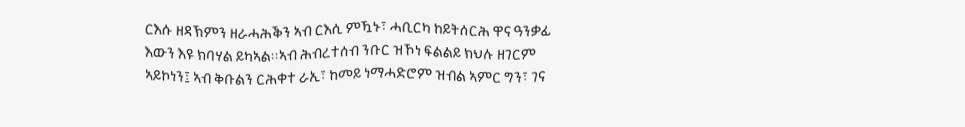ርእሱ ዘዳኽምን ዘራሓሕቕን ኣብ ርእሲ ምዃኑ፣ ሓቢርካ ከይትሰርሕ ዋና ዓንቃፊ እውን እዩ ክባሃል ይካኣል፡፡ኣብ ሕብረተሰብ ንቡር ዝኾነ ፍልልይ ክህሉ ዘገርም ኣይኮነን፤ ኣብ ቅቡልን ርሕቀተ ራኢ፣ ከመይ ነማሓድሮም ዝብል ኣምር ግን፣ ገና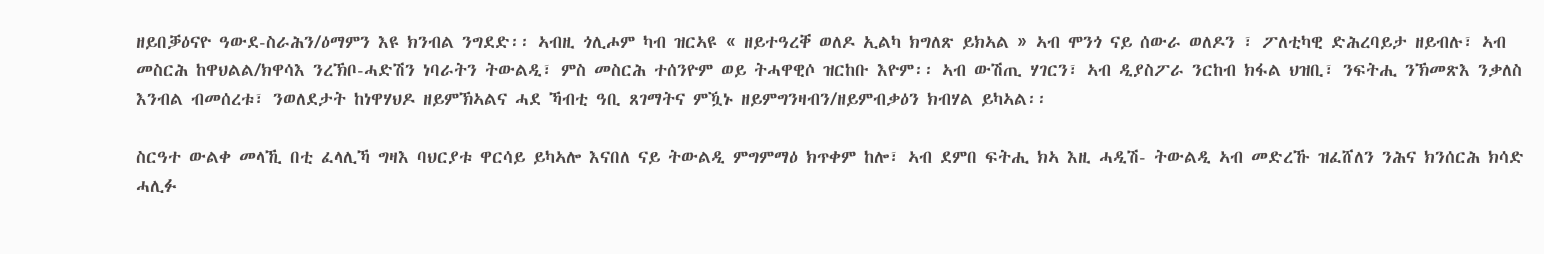ዘይበቓዕናዮ ዓውደ-ስራሕን/ዕማምን እዩ ክንብል ንግደድ፡፡ ኣብዚ ጎሊሖም ካብ ዝርኣዩ « ዘይተዓረቐ ወለዶ ኢልካ ክግለጽ ይክኣል » ኣብ ሞንጎ ናይ ሰውራ ወለዶን ፣ ፖለቲካዊ ድሕረባይታ ዘይብሉ፣ ኣብ መስርሕ ከዋህልል/ክዋሳእ ንረኽቦ-ሓድሽን ነባራትን ትውልዲ፣ ምስ መስርሕ ተሰንዮም ወይ ትሓዋዊሶ ዝርከቡ እዮም፡፡ ኣብ ውሽጢ ሃገርን፣ ኣብ ዲያስፖራ ንርከብ ክፋል ህዝቢ፣ ንፍትሒ ንኽመጽእ ንቃለስ እንብል ብመሰረቱ፣ ንወለደታት ከነዋሃህዶ ዘይምኽኣልና ሓደ ኻብቲ ዓቢ ጸገማትና ምዃኑ ዘይምግንዛብን/ዘይምብቃዕን ክብሃል ይካኣል፡፡

ስርዓተ ውልቀ መላኺ በቲ ፈላሊኻ ግዛእ ባህርያቱ ዋርሳይ ይካኣሎ እናበለ ናይ ትውልዲ ምግምማዕ ክጥቀም ከሎ፣ ኣብ ደምበ ፍትሒ ክኣ እዚ ሓዲሽ- ትውልዲ ኣብ መድረኹ ዝፈሸለን ንሕና ክንሰርሕ ክሳድ ሓሊፉ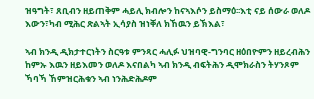ዝዓግት፣ ጸቢብን ዘይጠቅም ሓይሊ ክብሎን ከናኣእሶን ይስማዕ፡፡እቲ ናይ ሰውራ ወለዶ እውን፣ካብ ሚሕር ጽልኣት ኢሳያስ ዝነቐለ ክኸዉን ይኽእል፣

ኣብ ክንዲ ዲክታተርነትን ስርዓቱ ምንጻር ሓሊፉ ህዝባዊ-ግንባር ዘዕበዮምን ዘይረብሕን ከምኡ እዉን ዘይእመን ወለዶ እናበልካ ኣብ ክንዲ ብፍትሕን ዲሞክራስን ትሃንጾም ኻባኻ ኸምዝርሕቁን ኣብ ነንሕድሕዶም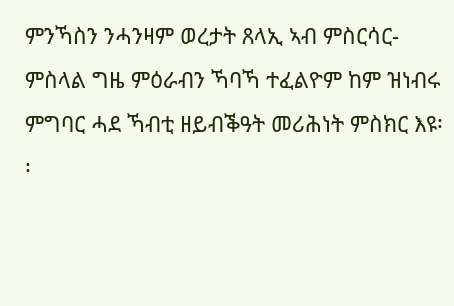ምንኻስን ንሓንዛም ወረታት ጸላኢ ኣብ ምስርሳር- ምስላል ግዜ ምዕራብን ኻባኻ ተፈልዮም ከም ዝነብሩ ምግባር ሓደ ኻብቲ ዘይብቕዓት መሪሕነት ምስክር እዩ፡ ፡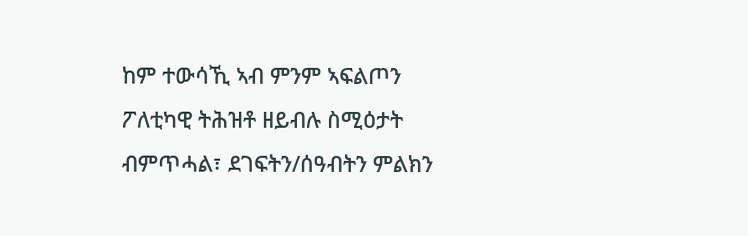ከም ተውሳኺ ኣብ ምንም ኣፍልጦን ፖለቲካዊ ትሕዝቶ ዘይብሉ ስሚዕታት ብምጥሓል፣ ደገፍትን/ሰዓብትን ምልክን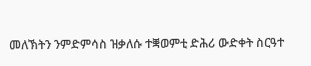መለኽትን ንምድምሳስ ዝቃለሱ ተቛወምቲ ድሕሪ ውድቀት ስርዓተ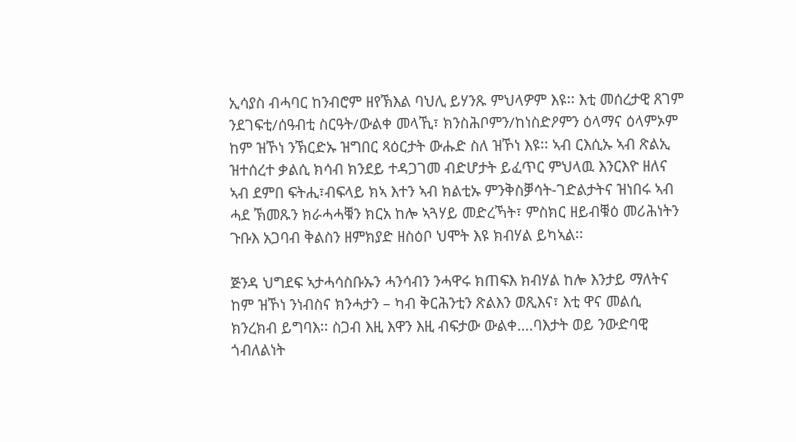ኢሳያስ ብሓባር ከንብሮም ዘየኽእል ባህሊ ይሃንጹ ምህላዎም እዩ፡፡ እቲ መሰረታዊ ጸገም ንደገፍቲ/ሰዓብቲ ስርዓት/ውልቀ መላኺ፣ ክንስሕቦምን/ከነስድዖምን ዕላማና ዕላምኦም ከም ዝኾነ ንኽርድኡ ዝግበር ጻዕርታት ውሑድ ስለ ዝኾነ እዩ፡፡ ኣብ ርእሲኡ ኣብ ጽልኢ ዝተሰረተ ቃልሲ ክሳብ ክንደይ ተዳጋገመ ብድሆታት ይፈጥር ምህላዉ እንርእዮ ዘለና ኣብ ደምበ ፍትሒ፣ብፍላይ ክኣ እተን ኣብ ክልቲኡ ምንቅስቓሳት-ገድልታትና ዝነበሩ ኣብ ሓደ ኽመጹን ክራሓሓቑን ክርአ ከሎ ኣጓሃይ መድረኻት፣ ምስክር ዘይብቑዕ መሪሕነትን ጉቡእ አጋባብ ቅልስን ዘምክያድ ዘስዕቦ ህሞት እዩ ክብሃል ይካኣል፡፡

ጅንዳ ህግደፍ ኣታሓሳስቡኡን ሓንሳብን ንሓዋሩ ክጠፍእ ክብሃል ከሎ እንታይ ማለትና ከም ዝኾነ ንነብስና ክንሓታን – ካብ ቅርሕንቲን ጽልእን ወጺእና፣ እቲ ዋና መልሲ ክንረክብ ይግባእ፡፡ ስጋብ እዚ እዋን እዚ ብፍታው ውልቀ….ባእታት ወይ ንውድባዊ ጎብለልነት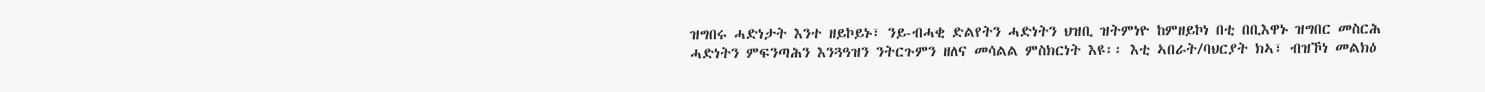ዝግበሩ ሓድነታት እንተ ዘይኮይኑ፣ ንይ-ብሓቂ ድልየትን ሓድነትን ህዝቢ ዝትምነዮ ከምዘይኮነ በቲ በቢእዋኑ ዝግበር መስርሕ ሓድነትን ምፍንጣሕን እንጓዓዝን ንትርጉምን ዘለና መሳልል ምስክርነት እዩ፡፡ እቲ ኣበራት/ባህርያት ክኣ፣ ብዝኾነ መልክዕ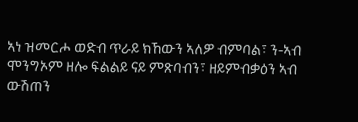ኣነ ዝመርሖ ወድብ ጥራይ ክኸውን ኣለዎ ብምባል፣ ን-ኣብ ሞንግኦም ዘሎ ፍልልይ ናይ ምጽባብን፣ ዘይምብቃዕን ኣብ ውሽጠን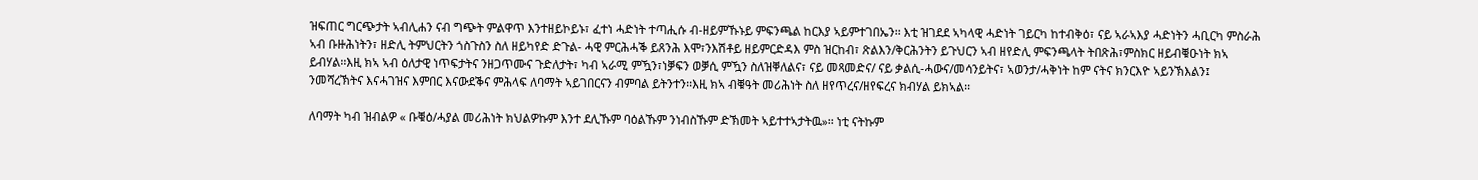ዝፍጠር ግርጭታት ኣብሊሐን ናብ ግጭት ምልዋጥ እንተዘይኮይኑ፣ ፈተነ ሓድነት ተጣሒሱ ብ-ዘይምኹኑይ ምፍንጫል ከርእያ ኣይምተገበኤን፡፡ እቲ ዝገደደ ኣካላዊ ሓድነት ገይርካ ከተብቅዕ፣ ናይ ኣራኣእያ ሓድነትን ሓቢርካ ምስራሕ ኣብ ቡዙሕነትን፣ ዘድሊ ትምህርትን ጎስጉስን ስለ ዘይካየድ ድጉል- ሓዊ ምርሕሓቕ ይጸንሕ እሞ፣ንእሽቶይ ዘይምርድዳእ ምስ ዝርከብ፣ ጽልእን/ቅርሕንትን ይጉህርን ኣብ ዘየድሊ ምፍንጫላት ትበጽሕ፣ምስክር ዘይብቑዑነት ክኣ ይብሃል፡፡እዚ ክኣ ኣብ ዕለታዊ ነጥፍታትና ንዘጋጥሙና ጉድለታት፣ ካብ ኣራሚ ምዃን፣ነቓፍን ወቓሲ ምዃን ስለዝቐለልና፣ ናይ መጻመድና/ ናይ ቃልሲ-ሓውና/መሳንይትና፣ ኣወንታ/ሓቅነት ከም ናትና ክንርእዮ ኣይንኽእልን፤ ንመሻረኽትና እናሓገዝና እምበር እናውደቕና ምሕላፍ ለባማት ኣይገበርናን ብምባል ይትንተን፡፡እዚ ክኣ ብቑዓት መሪሕነት ስለ ዘየጥረና/ዘየፍረና ክብሃል ይክኣል፡፡

ለባማት ካብ ዝብልዎ « ቡቑዕ/ሓያል መሪሕነት ክህልዎኩም እንተ ደሊኹም ባዕልኹም ንነብስኹም ድኽመት ኣይተተኣታትዉ»፡፡ ነቲ ናትኩም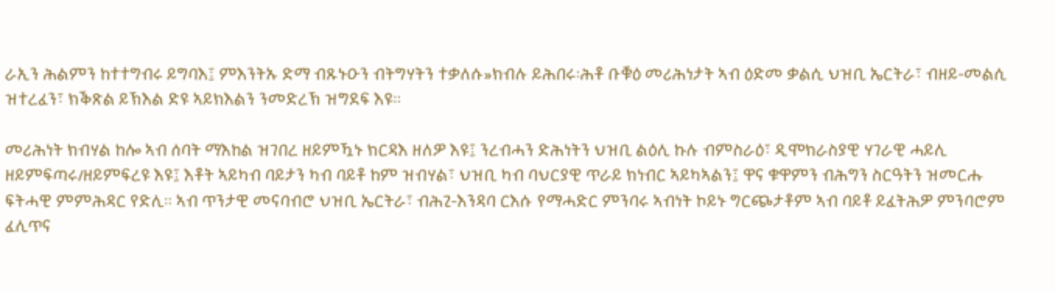ራኢን ሕልምን ከተተግብሩ ይግባእ፤ ምእንትኡ ድማ ብጹኑዑን ብትግሃትን ተቃለሱ»ክብሉ ይሕበሩ፡ሕቶ ቡቑዕ መሪሕነታት ኣብ ዕድመ ቃልሲ ህዝቢ ኤርትራ፣ ብዘይ-መልሲ ዝተረፈን፣ ክቕጽል ይኽእል ድዩ ኣይክእልን ንመድረኽ ዝግደፍ እዩ፡፡

መሪሕነት ክብሃል ከሎ ኣብ ሰባት ማእከል ዝገበረ ዘይምዃኑ ክርዳእ ዘለዎ እዩ፤ ንረብሓን ድሕነትን ህዝቢ ልዕሊ ኩሉ ብምስራዕ፣ ዲሞክራስያዊ ሃገራዊ ሓይሊ ዘይምፍጣሩ/ዘይምፍረዩ እዩ፤ እቶት ኣይካብ ባይታን ካብ ባይቶ ከም ዝብሃል፣ ህዝቢ ካብ ባህርያዊ ጥራይ ክነብር ኣይካኣልን፤ ዋና ቁዋምን ብሕግን ስርዓትን ዝመርሑ ፍትሓዊ ምምሕዳር የድሊ፡፡ ኣብ ጥንታዊ መናባብሮ ህዝቢ ኤርትራ፣ ብሕጊ-እንዳባ ርእሱ የማሓድር ምንባሩ ኣብነት ኮይኑ ግርጭታቶም ኣብ ባይቶ ይፈትሕዎ ምንባሮም ፈሊጥና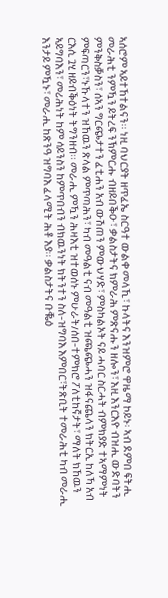ኣሰሮም ኣይተኸተልናን፡፡ ነዚ ባህርያት ዘጥፈኤ ስርዓተ ውልቀ መላኺ፣ ኩላትና እንዝምሮ ዋዜማ ኮይኑ፡ ኣብ ደምበ ፍትሒ መራሕቲ ንምዃን ይትረፍ ንኽምርሑ ብዘይበቕዑ፣ ቃልስታትና ክምራሕ ምጽናሑን ዘሎን፣ እዚ እንርእዮ ብዝሒ ውድባትን ምንቅስቓስን፣ ሰኣን ግርጭታተን ፈቲሐን አብ ውሽጠን ምውህሃድ፣ ምስካልኦት ናይ ሓባር ስርሓት ብምክያድ ተኣማምነት ምፍጣርን፣ኑኹላተን ዝኸዉን ጽላል ምጥጣሕን፣ ካብ መዓልቲ ናብ መዓልቲ ዝጫጭሓን ዝፋናጨላን ክትርኢ ከለኻ አብ ርእሲ ጓሂ ዘይብቕዕነት ትግንዘብ፡፡ መራሒ ምዃን ሕዛእቲ ዝተወሰኑ ምሁራት/ሰበ-ተምክሮ ፖለቲከኛታት፣ ማለት ክኸዉን ኣይግባእን፣ መሪሕነት ከም ሳይንስን ከምጥበብን ብክዉንነት ክትንተን ስለ-ዝግባእ እምበር፣ትጽቢት ተመራሕቲ ካብ መራሒ እንታይ ምዃኑ፣ መራሒ ከጽንዓ ዝግባእ ፈላሚት ሕቶ እያ፡፡ ቃልስታትና ቡቘዕ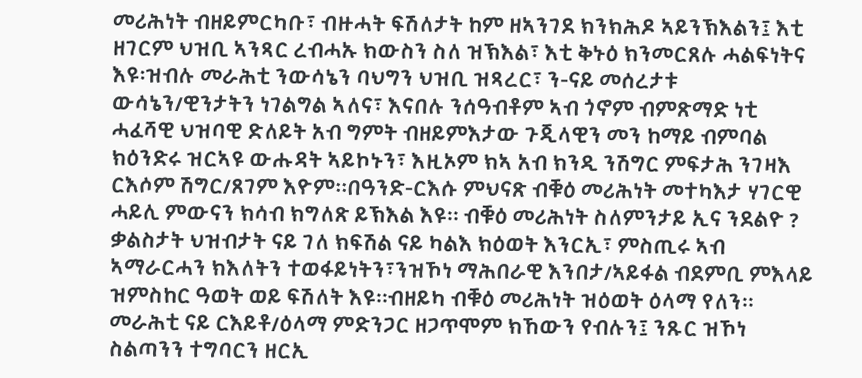መሪሕነት ብዘይምርካቡ፣ ብዙሓት ፍሽለታት ከም ዘኣንገደ ክንክሕዶ ኣይንኽእልን፤ እቲ ዘገርም ህዝቢ ኣንጻር ረብሓኡ ክውስን ስለ ዝኽእል፣ እቲ ቅኑዕ ክንመርጸሉ ሓልፍነትና እዩ፡ዝብሉ መራሕቲ ንውሳኔን ባህግን ህዝቢ ዝጻረር፣ ን-ናይ መሰረታቱ ውሳኔን/ዊንታትን ነገልግል ኣለና፣ እናበሉ ንሰዓብቶም ኣብ ጎኖም ብምጽማድ ነቲ ሓፈሻዊ ህዝባዊ ድለይት አብ ግምት ብዘይምእታው ጉጂላዊን መን ከማይ ብምባል ክዕንድሩ ዝርኣዩ ውሑዳት ኣይኮኑን፣ እዚኦም ክኣ አብ ክንዲ ንሽግር ምፍታሕ ንገዛእ ርእሶም ሽግር/ጸገም እዮም፡፡በዓንድ-ርእሱ ምህናጽ ብቑዕ መሪሕነት መተካእታ ሃገርዊ ሓይሊ ምውናን ክሳብ ክግለጽ ይኽእል እዩ፡፡ ብቑዕ መሪሕነት ስለምንታይ ኢና ንደልዮ ? ቃልስታት ህዝብታት ናይ ገለ ክፍሽል ናይ ካልእ ክዕወት እንርኢ፣ ምስጢሩ ኣብ ኣማራርሓን ክእለትን ተወፋይነትን፣ንዝኾነ ማሕበራዊ እንበታ/ኣይፋል ብደምቢ ምእላይ ዝምስከር ዓወት ወይ ፍሽለት እዩ፡፡ብዘይካ ብቑዕ መሪሕነት ዝዕወት ዕላማ የለን፡፡ መራሕቲ ናይ ርእይቶ/ዕላማ ምድንጋር ዘጋጥሞም ክኸውን የብሉን፤ ንጹር ዝኾነ ስልጣንን ተግባርን ዘርኢ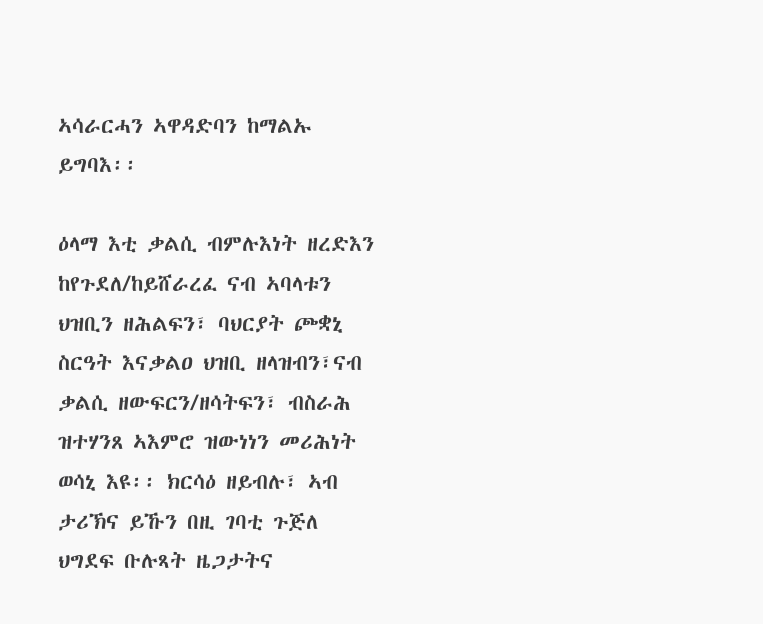ኣሳራርሓን ኣዋዳድባን ከማልኡ ይግባእ፡፡

ዕላማ እቲ ቃልሲ ብምሉእነት ዘረድእን ከየጉደለ/ከይሸራረፈ ናብ ኣባላቱን ህዝቢን ዘሕልፍን፣ ባህርያት ጮቋኒ ስርዓት እናቃልዐ ህዝቢ ዘላዝብን፣ናብ ቃልሲ ዘውፍርን/ዘሳትፍን፣ ብስራሕ ዝተሃንጸ ኣእምሮ ዝውነነን መሪሕነት ወሳኒ እዩ፡፡ ክርሳዕ ዘይብሉ፣ ኣብ ታሪኽና ይኹን በዚ ገባቲ ጉጅለ ህግደፍ ቡሉጻት ዜጋታትና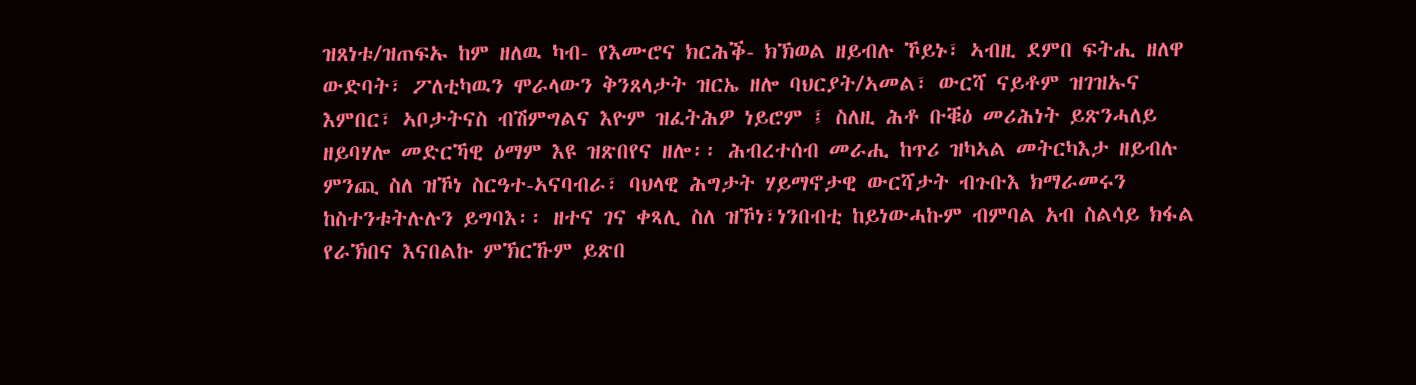ዝጸነቱ/ዝጠፍኡ ከም ዘለዉ ካብ- የእሙሮና ክርሕቕ- ክኽወል ዘይብሉ ኾይኑ፣ ኣብዚ ደምበ ፍትሒ ዘለዋ ውድባት፣ ፖለቲካዉን ሞራላውን ቅንጸላታት ዝርኤ ዘሎ ባህርያት/ኣመል፣ ውርሻ ናይቶም ዝገዝኡና እምበር፣ ኣቦታትናስ ብሽምግልና እዮም ዝፈትሕዎ ነይሮም ፤ ስለዚ ሕቶ ቡቑዕ መሪሕነት ይጽንሓለይ ዘይባሃሎ መድርኻዊ ዕማም እዩ ዝጽበየና ዘሎ፡፡ ሕብረተሰብ መራሒ ከጥሪ ዝካኣል መትርካእታ ዘይብሉ ምንጪ ስለ ዝኾነ ስርዓተ-ኣናባብራ፣ ባህላዊ ሕግታት ሃይማኖታዊ ውርሻታት ብጉቡእ ክማራመሩን ከስተንቱትሉሉን ይግባእ፡፡ ዘተና ገና ቀጻሊ ስለ ዝኾነ፣ነንበብቲ ከይነውሓኩም ብምባል አብ ስልሳይ ክፋል የራኽበና እናበልኩ ምኽርኹም ይጽበ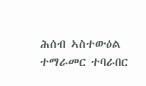ሕሰብ ኣስተውዕል ተማራመር ተባራበር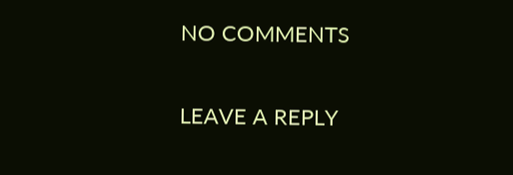NO COMMENTS

LEAVE A REPLY